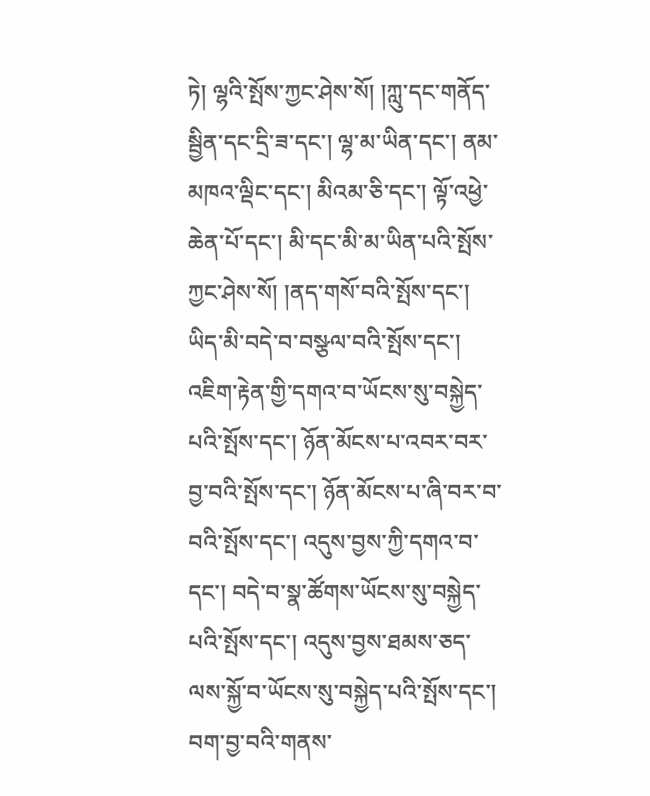ཏེ། ལྷའི་སྤོས་ཀྱང་ཤེས་སོ། །ཀླུ་དང་གནོད་སྦྱིན་དང་དྲི་ཟ་དང་། ལྷ་མ་ཡིན་དང་། ནམ་མཁའ་ལྡིང་དང་། མིའམ་ཅི་དང་། ལྟོ་འཕྱེ་ཆེན་པོ་དང་། མི་དང་མི་མ་ཡིན་པའི་སྤོས་ཀྱང་ཤེས་སོ། །ནད་གསོ་བའི་སྤོས་དང་། ཡིད་མི་བདེ་བ་བསྩལ་བའི་སྤོས་དང་། འཇིག་རྟེན་གྱི་དགའ་བ་ཡོངས་སུ་བསྐྱེད་པའི་སྤོས་དང་། ཉོན་མོངས་པ་འབར་བར་བྱ་བའི་སྤོས་དང་། ཉོན་མོངས་པ་ཞི་བར་བ་བའི་སྤོས་དང་། འདུས་བྱས་ཀྱི་དགའ་བ་དང་། བདེ་བ་སྣ་ཚོགས་ཡོངས་སུ་བསྐྱེད་པའི་སྤོས་དང་། འདུས་བྱས་ཐམས་ཅད་ལས་སྐྱོ་བ་ཡོངས་སུ་བསྐྱེད་པའི་སྤོས་དང་། བག་བྱ་བའི་གནས་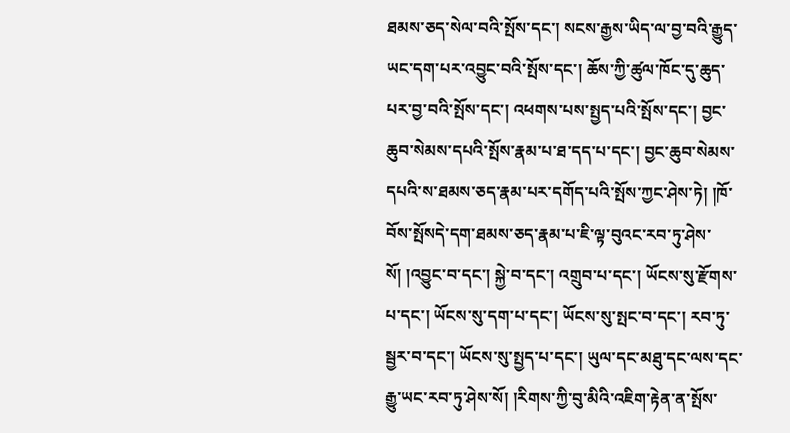ཐམས་ཅད་སེལ་བའི་སྤོས་དང་། སངས་རྒྱས་ཡིད་ལ་བྱ་བའི་རྒྱུད་ཡང་དག་པར་འབྱུང་བའི་སྤོས་དང་། ཆོས་ཀྱི་ཚུལ་ཁོང་དུ་ཆུད་པར་བྱ་བའི་སྤོས་དང་། འཕགས་པས་སྤྱད་པའི་སྤོས་དང་། བྱང་ཆུབ་སེམས་དཔའི་སྤོས་རྣམ་པ་ཐ་དད་པ་དང་། བྱང་ཆུབ་སེམས་དཔའི་ས་ཐམས་ཅད་རྣམ་པར་དགོད་པའི་སྤོས་ཀྱང་ཤེས་ཏེ། །ཁོ་བོས་སྤོསདེ་དག་ཐམས་ཅད་རྣམ་པ་ཇི་ལྟ་བུའང་རབ་ཏུ་ཤེས་སོ། །འབྱུང་བ་དང་། སྐྱེ་བ་དང་། འགྲུབ་པ་དང་། ཡོངས་སུ་རྫོགས་པ་དང་། ཡོངས་སུ་དག་པ་དང་། ཡོངས་སུ་སྤང་བ་དང་། རབ་ཏུ་སྦྱར་བ་དང་། ཡོངས་སུ་སྤྱད་པ་དང་། ཡུལ་དང་མཐུ་དང་ལས་དང་རྒྱུ་ཡང་རབ་ཏུ་ཤེས་སོ། །རིགས་ཀྱི་བུ་མིའི་འཇིག་རྟེན་ན་སྤོས་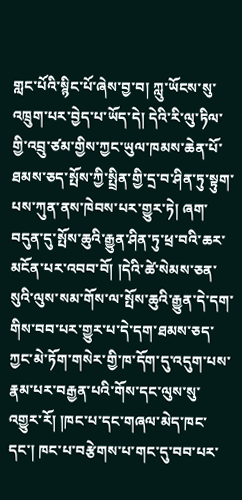གླང་པོའི་སྙིང་པོ་ཞེས་བྱ་བ། ཀླུ་ཡོངས་སུ་འཁྲུག་པར་བྱེད་པ་ཡོད་དེ། དེའི་རི་ལུ་ཏིལ་གྱི་འབྲུ་ཙམ་གྱིས་ཀྱང་ཡུལ་ཁམས་ཆེན་པོ་ཐམས་ཅད་སྤོས་ཀྱི་སྤྲིན་གྱི་དྲ་བ་ཤིན་ཏུ་སྟུག་པས་ཀུན་ནས་ཁེབས་པར་གྱུར་ཏེ། ཞག་བདུན་དུ་སྤོས་ཆུའི་རྒྱུན་ཤིན་ཏུ་ཕྲ་བའི་ཆར་མངོན་པར་འབབ་བོ། །དེའི་ཚེ་སེམས་ཅན་སུའི་ལུས་སམ་གོས་ལ་སྤོས་ཆུའི་རྒྱུན་དེ་དག་གིས་བབ་པར་གྱུར་པ་དེ་དག་ཐམས་ཅད་ཀྱང་མེ་ཏོག་གསེར་གྱི་ཁ་དོག་དུ་འདུག་པས་རྣམ་པར་བརྒྱན་པའི་གོས་དང་ལུས་སུ་འགྱུར་རོ། །ཁང་པ་དང་གཞལ་མེད་ཁང་དང་། ཁང་པ་བརྩེགས་པ་གང་དུ་བབ་པར་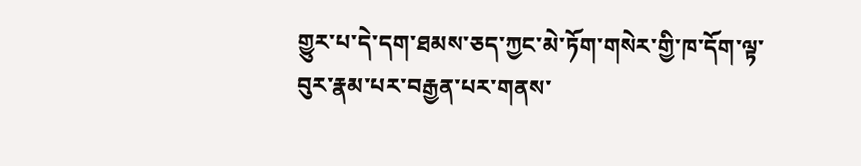གྱུར་པ་དེ་དག་ཐམས་ཅད་ཀྱང་མེ་ཏོག་གསེར་གྱི་ཁ་དོག་ལྟ་བུར་རྣམ་པར་བརྒྱན་པར་གནས་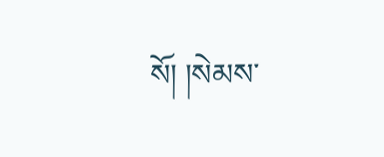སོ། །སེམས་